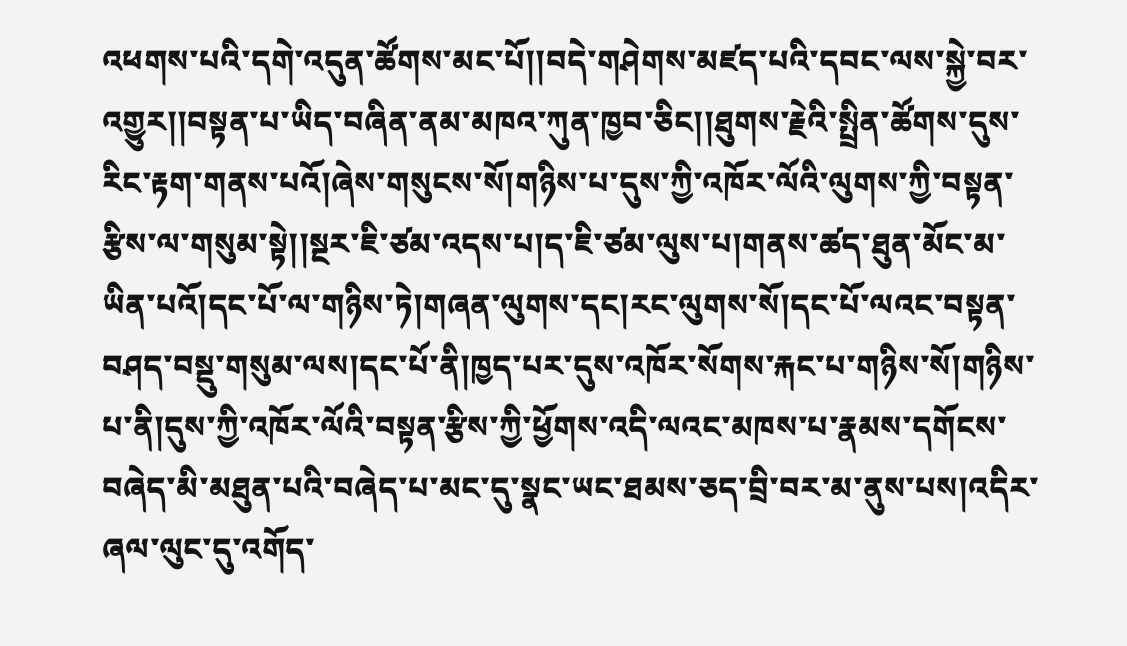འཕགས་པའི་དགེ་འདུན་ཚོགས་མང་པོ།།བདེ་གཤེགས་མཛད་པའི་དབང་ལས་སྐྱེ་བར་འགྱུར།།བསྟན་པ་ཡིད་བཞིན་ནམ་མཁའ་ཀུན་ཁྱབ་ཅིང།།ཐུགས་རྗེའི་སྤྲིན་ཚོགས་དུས་རིང་རྟག་གནས་པའོ།ཞེས་གསུངས་སོ།གཉིས་པ་དུས་ཀྱི་འཁོར་ལོའི་ལུགས་ཀྱི་བསྟན་རྩིས་ལ་གསུམ་སྟེ།།སྔར་ཇི་ཙམ་འདས་པ།ད་ཇི་ཙམ་ལུས་པ།གནས་ཚད་ཐུན་མོང་མ་ཡིན་པའོ།དང་པོ་ལ་གཉིས་ཏེ།གཞན་ལུགས་དང།རང་ལུགས་སོ།དང་པོ་ལའང་བསྟན་བཤད་བསྡུ་གསུམ་ལས།དང་པོ་ནི།ཁྱད་པར་དུས་འཁོར་སོགས་རྐང་པ་གཉིས་སོ།གཉིས་པ་ནི།དུས་ཀྱི་འཁོར་ལོའི་བསྟན་རྩིས་ཀྱི་ཕྱོགས་འདི་ལའང་མཁས་པ་རྣམས་དགོངས་བཞེད་མི་མཐུན་པའི་བཞེད་པ་མང་དུ་སྣང་ཡང་ཐམས་ཅད་བྲི་བར་མ་ནུས་པས།འདིར་ཞལ་ལུང་དུ་འགོད་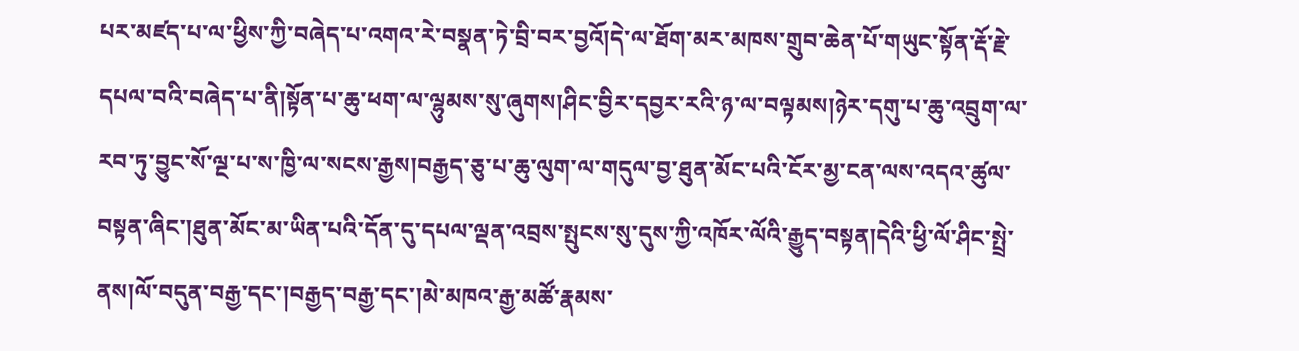པར་མཛད་པ་ལ་ཕྱིས་ཀྱི་བཞེད་པ་འགའ་རེ་བསྣན་ཏེ་བྲི་བར་བྱའོ།དེ་ལ་ཐོག་མར་མཁས་གྲུབ་ཆེན་པོ་གཡུང་སྟོན་རྡོ་རྗེ་དཔལ་བའི་བཞེད་པ་ནི།སྟོན་པ་ཆུ་ཕག་ལ་ལྷུམས་སུ་ཞུགས།ཤིང་བྱིར་དབྱར་རའི་ཉ་ལ་བལྟམས།ཉེར་དགུ་པ་ཆུ་འབྲུག་ལ་རབ་ཏུ་བྱུང་སོ་ལྔ་པ་ས་ཁྱི་ལ་སངས་རྒྱས།བརྒྱད་ཅུ་པ་ཆུ་ལུག་ལ་གདུལ་བྱ་ཐུན་མོང་པའི་ངོར་མྱ་ངན་ལས་འདའ་ཚུལ་བསྟན་ཞིང་།ཐུན་མོང་མ་ཡིན་པའི་དོན་དུ་དཔལ་ལྡན་འབྲས་སྤུངས་སུ་དུས་ཀྱི་འཁོར་ལོའི་རྒྱུད་བསྟན།དེའི་ཕྱི་ལོ་ཤིང་སྤྲེ་ནས།ལོ་བདུན་བརྒྱ་དང་།བརྒྱད་བརྒྱ་དང་།མེ་མཁའ་རྒྱ་མཚོ་རྣམས་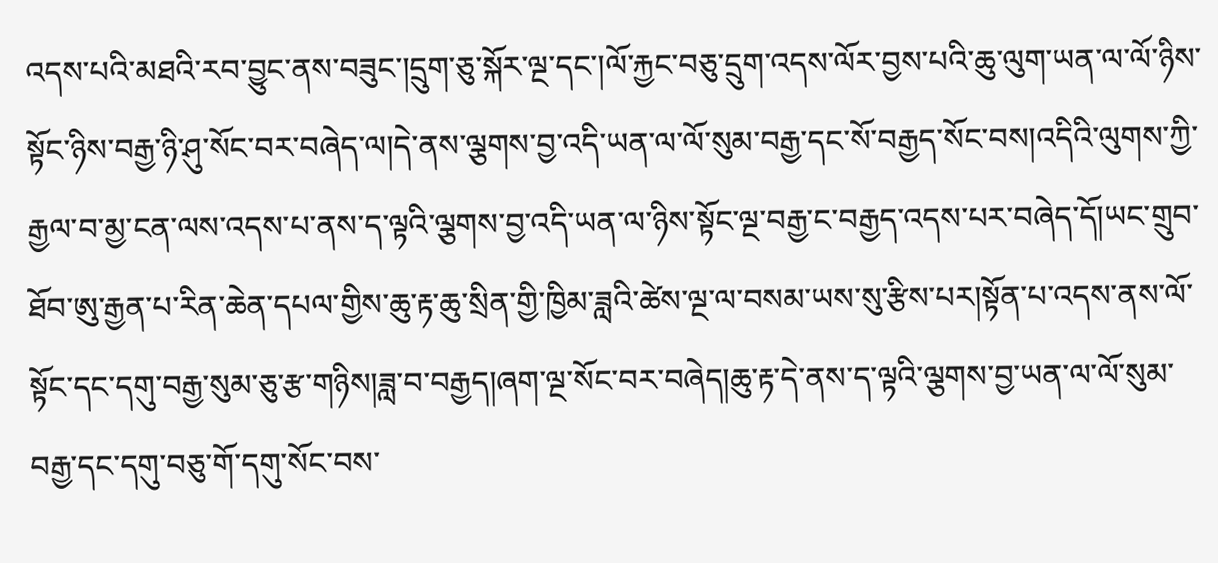འདས་པའི་མཐའི་རབ་བྱུང་ནས་བཟུང་།དྲུག་ཅུ་སྐོར་ལྔ་དང་།ལོ་རྐྱང་བཅུ་དྲུག་འདས་ལོར་བྱས་པའི་ཆུ་ལུག་ཡན་ལ་ལོ་ཉིས་སྟོང་ཉིས་བརྒྱ་ཉི་ཤུ་སོང་བར་བཞེད་ལ།དེ་ནས་ལྕགས་བྱ་འདི་ཡན་ལ་ལོ་སུམ་བརྒྱ་དང་སོ་བརྒྱད་སོང་བས།འདིའི་ལུགས་ཀྱི་རྒྱལ་བ་མྱ་ངན་ལས་འདས་པ་ནས་ད་ལྟའི་ལྕགས་བྱ་འདི་ཡན་ལ་ཉིས་སྟོང་ལྔ་བརྒྱ་ང་བརྒྱད་འདས་པར་བཞེད་དོ།ཡང་གྲུབ་ཐོབ་ཨུ་རྒྱན་པ་རིན་ཆེན་དཔལ་གྱིས་ཆུ་རྟ་ཆུ་སྲིན་གྱི་ཁྱིམ་ཟླའི་ཚེས་ལྔ་ལ་བསམ་ཡས་སུ་རྩིས་པར།སྟོན་པ་འདས་ནས་ལོ་སྟོང་དང་དགུ་བརྒྱ་སུམ་ཅུ་རྩ་གཉིས།ཟླ་བ་བརྒྱད།ཞག་ལྔ་སོང་བར་བཞེད།ཆུ་རྟ་དེ་ནས་ད་ལྟའི་ལྕགས་བྱ་ཡན་ལ་ལོ་སུམ་བརྒྱ་དང་དགུ་བཅུ་གོ་དགུ་སོང་བས་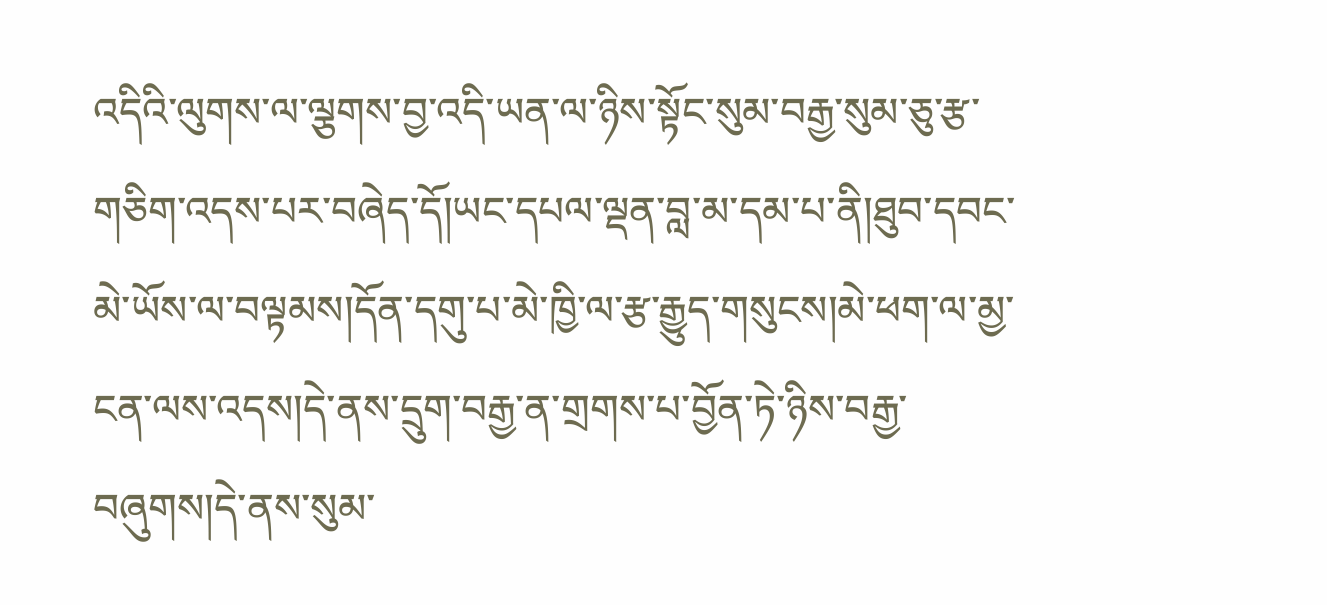འདིའི་ལུགས་ལ་ལྕགས་བྱ་འདི་ཡན་ལ་ཉིས་སྟོང་སུམ་བརྒྱ་སུམ་ཅུ་རྩ་གཅིག་འདས་པར་བཞེད་དོ།ཡང་དཔལ་ལྡན་བླ་མ་དམ་པ་ནི།ཐུབ་དབང་མེ་ཡོས་ལ་བལྟམས།དོན་དགུ་པ་མེ་ཁྱི་ལ་རྩ་རྒྱུད་གསུངས།མེ་ཕག་ལ་མྱ་ངན་ལས་འདས།དེ་ནས་དྲུག་བརྒྱ་ན་གྲགས་པ་བྱོན་ཏེ་ཉིས་བརྒྱ་བཞུགས།དེ་ནས་སུམ་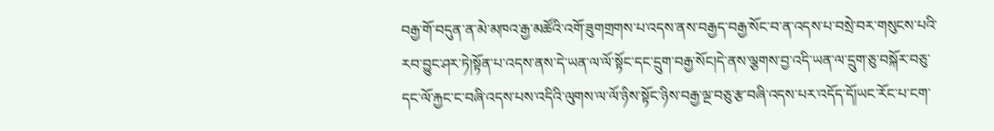བརྒྱ་གོ་བདུན་ན་མེ་མཁའ་རྒྱ་མཚོའི་འགོ་ཟུགགྲགས་པ་འདས་ནས་བརྒྱད་བརྒྱ་སོང་བ་ན་འདས་པ་བསྲེ་བར་གསུངས་པའི་རབ་བྱུང་ཤར་ཏེ།སྟོན་པ་འདས་ནས་དེ་ཡན་ལ་ལོ་སྟོང་དང་དྲུག་བརྒྱ་སོང།དེ་ནས་ལྕགས་བྱ་འདི་ཡན་ལ་དྲུག་ཅུ་བསྐོར་བཅུ་དང་ལོ་རྐྱང་ང་བཞི་འདས་པས་འདིའི་ལུགས་ལ་ལོ་ཉིས་སྟོང་ཉིས་བརྒྱ་ལྔ་བཅུ་རྩ་བཞི་འདས་པར་འདོད་དོ།ཡང་རོང་པ་ངག་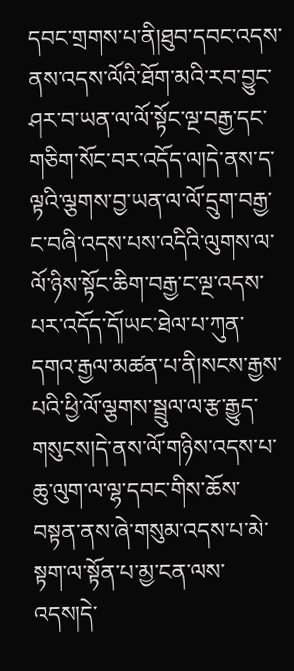དབང་གྲགས་པ་ནི།ཐུབ་དབང་འདས་ནས་འདས་ལོའི་ཐོག་མའི་རབ་བྱུང་ཤར་བ་ཡན་ལ་ལོ་སྟོང་ལྔ་བརྒྱ་དང་གཅིག་སོང་བར་འདོད་ལ།དེ་ནས་ད་ལྟའི་ལྕགས་བྱ་ཡན་ལ་ལོ་དྲུག་བརྒྱ་ང་བཞི་འདས་པས་འདིའི་ལུགས་ལ་ལོ་ཉིས་སྟོང་ཆིག་བརྒྱ་ང་ལྔ་འདས་པར་འདོད་དོ།ཡང་ཐེལ་པ་ཀུན་དགའ་རྒྱལ་མཚན་པ་ནི།སངས་རྒྱས་པའི་ཕྱི་ལོ་ལྕགས་སྦྲུལ་ལ་རྩ་རྒྱུད་གསུངས།དེ་ནས་ལོ་གཉིས་འདས་པ་ཆུ་ལུག་ལ་ལྷ་དབང་གིས་ཆོས་བསྟན་ནས་ཞེ་གསུམ་འདས་པ་མེ་སྟག་ལ་སྟོན་པ་མྱ་ངན་ལས་འདས།དེ་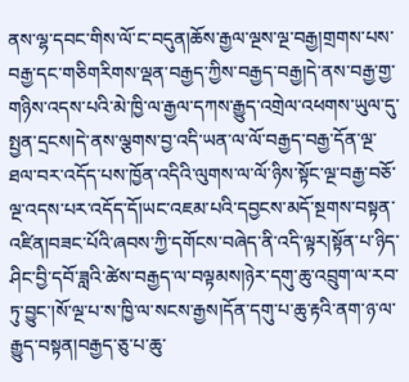ནས་ལྷ་དབང་གིས་ལོ་ང་བདུན།ཆོས་རྒྱལ་ལྔས་ལྔ་བརྒྱ།གྲགས་པས་བརྒྱ་དང་གཅིགརིགས་ལྡན་བརྒྱད་ཀྱིས་བརྒྱད་བརྒྱ།དེ་ནས་བརྒྱ་གྱ་གཉིས་འདས་པའི་མེ་ཁྱི་ལ་རྒྱལ་དཀས་རྒྱུད་འགྲེལ་འཕགས་ཡུལ་དུ་སྤྱན་དྲངས།དེ་ནས་ལྕགས་བྱ་འདི་ཡན་ལ་ལོ་བརྒྱད་བརྒྱ་དོན་ལྔ་ཐལ་བར་འདོད་པས་ཁྱོན་འདིའི་ལུགས་ལ་ལོ་ཉིས་སྟོང་ལྔ་བརྒྱ་བཅོ་ལྔ་འདས་པར་འདོད་དོ།ཡང་འཇམ་པའི་དབྱངས་མདོ་སྔགས་བསྟན་འཛིན།བཟང་པོའི་ཞབས་ཀྱི་དགོངས་བཞེད་ནི་འདི་ལྟར།སྟོན་པ་ཉིད་ཤིང་བྱི་དབོ་ཟླའི་ཚེས་བརྒྱད་ལ་བལྟམས།ཉེར་དགུ་ཆུ་འབྲུག་ལ་རབ་ཏུ་བྱུང་།སོ་ལྔ་པ་ས་ཁྱི་ལ་སངས་རྒྱས།དོན་དགུ་པ་ཆུ་རྟའི་ནག་ཉ་ལ་རྒྱུད་བསྟན།བརྒྱད་ཅུ་པ་ཆུ་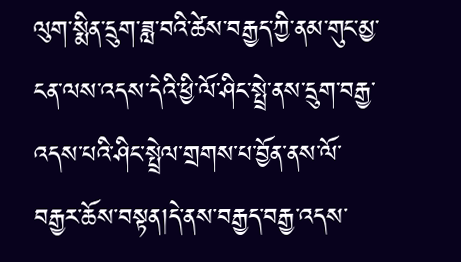ལུག་སྨིན་དྲུག་ཟླ་བའི་ཚེས་བརྒྱད་ཀྱི་ནམ་གུང་མྱ་ངན་ལས་འདས་དེའི་ཕྱི་ལོ་ཤིང་སྤྲེ་ནས་དྲུག་བརྒྱ་འདས་པའི་ཤིང་སྤྲེལ་གྲགས་པ་བྱོན་ནས་ལོ་བརྒྱར་ཆོས་བསྟན།དེ་ནས་བརྒྱད་བརྒྱ་འདས་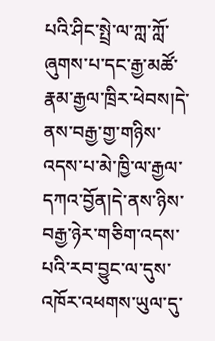པའི་ཤིང་སྤྲེ་ལ་ཀླ་ཀློ་ཞུགས་པ་དང་རྒྱ་མཚོ་རྣམ་རྒྱལ་ཁྲིར་ཕེབས།དེ་ནས་བརྒྱ་གྱ་གཉིས་འདས་པ་མེ་ཁྱི་ལ་རྒྱལ་དཀའ་བྱོན།དེ་ནས་ཉིས་བརྒྱ་ཉེར་གཅིག་འདས་པའི་རབ་བྱུང་ལ་དུས་འཁོར་འཕགས་ཡུལ་དུ་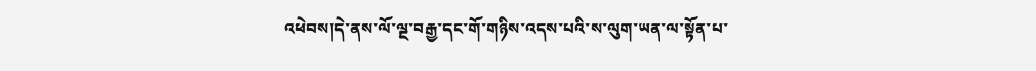འཕེབས།དེ་ནས་ལོ་ལྔ་བརྒྱ་དང་གོ་གཉིས་འདས་པའི་ས་ལུག་ཡན་ལ་སྟོན་པ་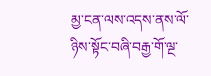མྱ་ངན་ལས་འདས་ནས་ལོ་ཉིས་སྟོང་བཞི་བརྒྱ་གོ་ལྔ་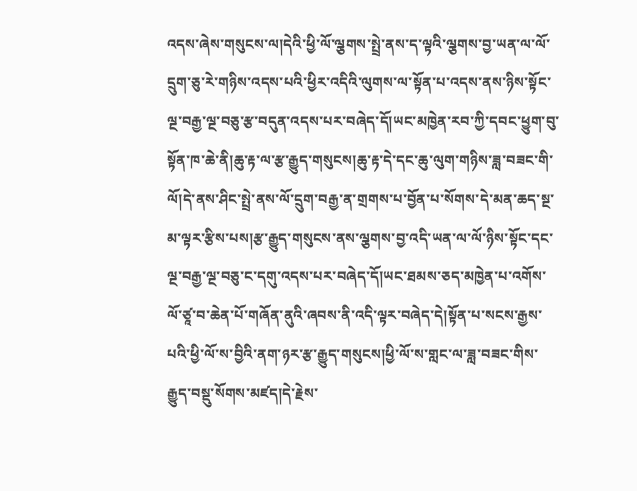འདས་ཞེས་གསུངས་ལ།དེའི་ཕྱི་ལོ་ལྕགས་སྤྲེ་ནས་ད་ལྟའི་ལྕགས་བྱ་ཡན་ལ་ལོ་དྲུག་ཅུ་རེ་གཉིས་འདས་པའི་ཕྱིར་འདིའི་ལུགས་ལ་སྟོན་པ་འདས་ནས་ཉིས་སྟོང་ལྔ་བརྒྱ་ལྔ་བཅུ་རྩ་བདུན་འདས་པར་བཞེད་དོ།ཡང་མཁྱེན་རབ་ཀྱི་དབང་ཕྱུག་བུ་སྟོན་ཁ་ཆེ་ནི།ཆུ་རྟ་ལ་རྩ་རྒྱུད་གསུངས།ཆུ་རྟ་དེ་དང་ཆུ་ལུག་གཉིས་ཟླ་བཟང་གི་ལོ།དེ་ནས་ཤིང་སྤྲེ་ནས་ལོ་དྲུག་བརྒྱ་ན་གྲགས་པ་བྱོན་པ་སོགས་དེ་མན་ཆད་སྔ་མ་ལྟར་རྩིས་པས།རྩ་རྒྱུད་གསུངས་ནས་ལྕགས་བྱ་འདི་ཡན་ལ་ལོ་ཉིས་སྟོང་དང་ལྔ་བརྒྱ་ལྔ་བཅུ་ང་དགུ་འདས་པར་བཞེད་དོ།ཡང་ཐམས་ཅད་མཁྱེན་པ་འགོས་ལོ་ཙཱ་བ་ཆེན་པོ་གཞོན་ནུའི་ཞབས་ནི་འདི་ལྟར་བཞེད་དེ།སྟོན་པ་སངས་རྒྱས་པའི་ཕྱི་ལོ་ས་བྱིའི་ནག་ཉར་རྩ་རྒྱུད་གསུངས།ཕྱི་ལོ་ས་གླང་ལ་ཟླ་བཟང་གིས་རྒྱུད་བསྡུ་སོགས་མཛད།དེ་རྗེས་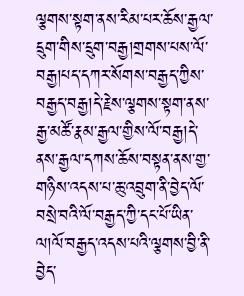ལྕགས་སྟག་ནས་རིམ་པར་ཆོས་རྒྱལ་དྲུག་གིས་དྲུག་བརྒྱ།གྲགས་པས་ལོ་བརྒྱ།པད་དཀར་སོགས་བརྒྱད་ཀྱིས་བརྒྱད་བརྒྱ།དེ་རྗེས་ལྕགས་སྟག་ནས་རྒྱ་མཚོ་རྣམ་རྒྱལ་གྱིས་ལོ་བརྒྱ།དེ་ནས་རྒྱལ་དཀས་ཆོས་བསྟན་ནས་གྱ་གཉིས་འདས་པ་ཆུ་འབྲུག་ནི་བྱེད་ལོ་བསྲེ་བའི་ལོ་བརྒྱད་ཀྱི་དང་པོ་ཡིན་ལ།ལོ་བརྒྱད་འདས་པའི་ལྕགས་བྱི་ནི་བྱེད་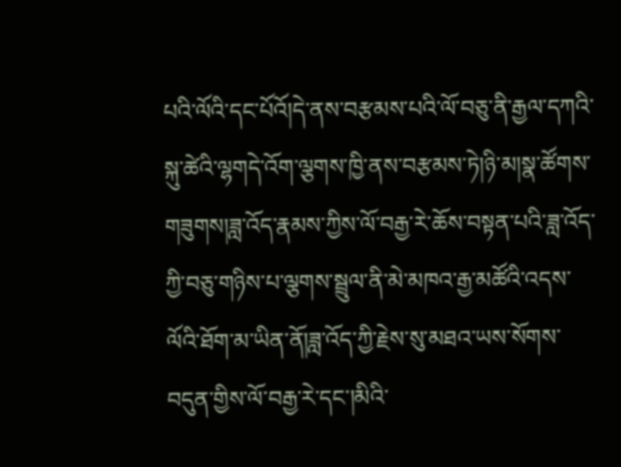པའི་ལོའི་དང་པོའོ།དེ་ནས་བརྩམས་པའི་ལོ་བཅུ་ནི་རྒྱལ་དཀའི་སྐུ་ཚེའི་ལྷགདེ་འོག་ལྕགས་ཁྱི་ནས་བརྩམས་ཏེ།ཉི་མ།སྣ་ཚོགས་གཟུགས།ཟླ་འོད་རྣམས་ཀྱིས་ལོ་བརྒྱ་རེ་ཆོས་བསྟན་པའི་ཟླ་འོད་ཀྱི་བཅུ་གཉིས་པ་ལྕགས་སྦྲུལ་ནི་མེ་མཁའ་རྒྱ་མཚོའི་འདས་ལོའི་ཐོག་མ་ཡིན་ནོ།ཟླ་འོད་ཀྱི་རྗེས་སུ་མཐའ་ཡས་སོགས་བདུན་གྱིས་ལོ་བརྒྱ་རེ་དང་།མིའི་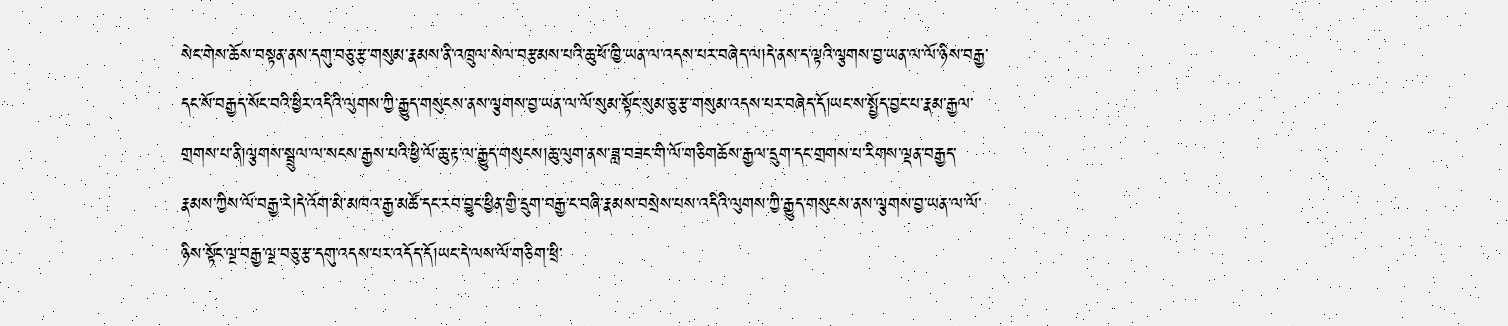སེང་གེས་ཆོས་བསྟན་ནས་དགུ་བཅུ་རྩ་གསུམ་རྣམས་ནི་འཁྲུལ་སེལ་བརྩམས་པའི་ཆུ་ཕོ་ཁྱི་ཡན་ལ་འདས་པར་བཞེད་ལ།དེ་ནས་ད་ལྟའི་ལྕགས་བྱ་ཡན་ལ་ལོ་ཉིས་བརྒྱ་དང་སོ་བརྒྱད་སོང་བའི་ཕྱིར་འདིའི་ལུགས་ཀྱི་རྒྱུད་གསུངས་ནས་ལྕགས་བྱ་ཡན་ལ་ལོ་སུམ་སྟོང་སུམ་ཅུ་རྩ་གསུམ་འདས་པར་བཞེད་དོ།ཡང་ས་སྤྱོད་བྱང་པ་རྣམ་རྒྱལ་གྲགས་པ་ནི།ལྕགས་སྦྲུལ་ལ་སངས་རྒྱས་པའི་ཕྱི་ལོ་ཆུ་རྟ་ལ་རྒྱུད་གསུངས།ཆུ་ལུག་ནས་ཟླ་བཟང་གི་ལོ་གཅིགཆོས་རྒྱལ་དྲུག་དང་གྲགས་པ་རིགས་ལྡན་བརྒྱད་རྣམས་ཀྱིས་ལོ་བརྒྱ་རེ།དེ་འོག་མེ་མཁའ་རྒྱ་མཚོ་དང་རབ་བྱུང་ཕྱིན་གྱི་དྲུག་བརྒྱ་ང་བཞི་རྣམས་བསྲེས་པས་འདིའི་ལུགས་ཀྱི་རྒྱུད་གསུངས་ནས་ལྕགས་བྱ་ཡན་ལ་ལོ་ཉིས་སྟོང་ལྔ་བརྒྱ་ལྔ་བཅུ་རྩ་དགུ་འདས་པར་འདོད་དོ།ཡང་དེ་ལས་ལོ་གཅིག་ཕྲི་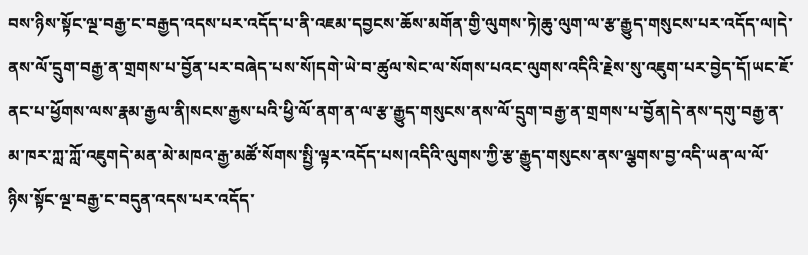བས་ཉིས་སྟོང་ལྔ་བརྒྱ་ང་བརྒྱད་འདས་པར་འདོད་པ་ནི་འཇམ་དབྱངས་ཆོས་མགོན་གྱི་ལུགས་ཏེ།ཆུ་ལུག་ལ་རྩ་རྒྱུད་གསུངས་པར་འདོད་ལ།དེ་ནས་ལོ་དྲུག་བརྒྱ་ན་གྲགས་པ་བྱོན་པར་བཞེད་པས་སོ།དགེ་ཡེ་བ་ཚུལ་སེང་ལ་སོགས་པའང་ལུགས་འདིའི་རྗེས་སུ་འཇུག་པར་བྱེད་དོ།ཡང་ཇོ་ནང་པ་ཕྱོགས་ལས་རྣམ་རྒྱལ་ནི།སངས་རྒྱས་པའི་ཕྱི་ལོ་ནག་ན་ལ་རྩ་རྒྱུད་གསུངས་ནས་ལོ་དྲུག་བརྒྱ་ན་གྲགས་པ་བྱོན།དེ་ནས་དགུ་བརྒྱ་ན་མ་ཁར་ཀླ་ཀློ་འཇུགདེ་མན་མེ་མཁའ་རྒྱ་མཚོ་སོགས་སྤྱི་ལྟར་འདོད་པས།འདིའི་ལུགས་ཀྱི་རྩ་རྒྱུད་གསུངས་ནས་ལྕགས་བྱ་འདི་ཡན་ལ་ལོ་ཉིས་སྟོང་ལྔ་བརྒྱ་ང་བདུན་འདས་པར་འདོད་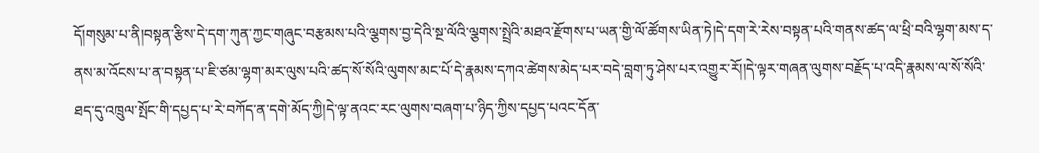དོ།གསུམ་པ་ནི།བསྟན་རྩིས་དེ་དག་ཀུན་ཀྱང་གཞུང་བརྩམས་པའི་ལྕགས་བྱ་དེའི་སྔ་ལོའི་ལྕགས་སྤྲེའི་མཐའ་རྫོགས་པ་ཡན་གྱི་ལོ་ཚོགས་ཡིན་ཏེ།དེ་དག་རེ་རེས་བསྟན་པའི་གནས་ཚད་ལ་ཕྲི་བའི་ལྷག་མས་ད་ནས་མ་འོངས་པ་ན་བསྟན་པ་ཇི་ཙམ་ལྷག་མར་ལུས་པའི་ཚད་སོ་སོའི་ལུགས་མང་པོ་དེ་རྣམས་དཀའ་ཚེགས་མེད་པར་བདེ་བླག་ཏུ་ཤེས་པར་འགྱུར་རོ།།དེ་ལྟར་གཞན་ལུགས་བརྗོད་པ་འདི་རྣམས་ལ་སོ་སོའི་ཐད་དུ་འཁྲུལ་སྤོང་གི་དཔྱད་པ་རེ་བཀོད་ན་དགེ་མོད་ཀྱི།དེ་ལྟ་ནའང་རང་ལུགས་བཞག་པ་ཉིད་ཀྱིས་དཔྱད་པའང་དོན་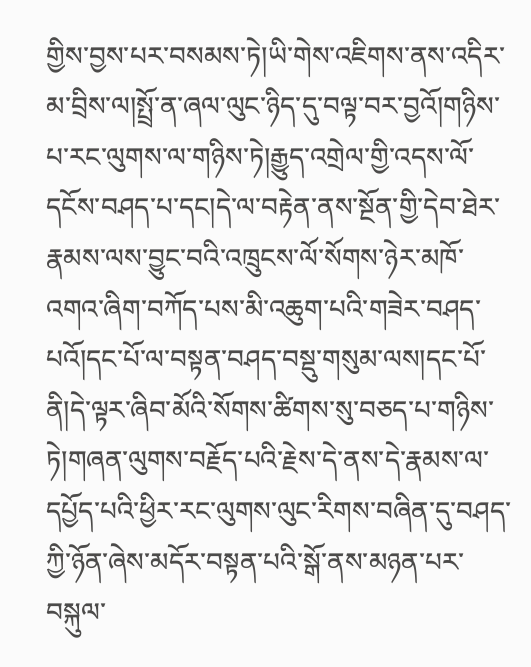གྱིས་བྱས་པར་བསམས་ཏེ།ཡི་གེས་འཇིགས་ནས་འདིར་མ་བྲིས་ལ།སྤྲོ་ན་ཞལ་ལུང་ཉིད་དུ་བལྟ་བར་བྱའོ།གཉིས་པ་རང་ལུགས་ལ་གཉིས་ཏེ།རྒྱུད་འགྲེལ་གྱི་འདས་ལོ་དངོས་བཤད་པ་དང།དེ་ལ་བརྟེན་ནས་སྔོན་གྱི་དེབ་ཐེར་རྣམས་ལས་བྱུང་བའི་འཁྲུངས་ལོ་སོགས་ཉེར་མཁོ་འགའ་ཞིག་བཀོད་པས་མི་འཆུག་པའི་གཟེར་བཤད་པའོ།དང་པོ་ལ་བསྟན་བཤད་བསྡུ་གསུམ་ལས།དང་པོ་ནི།དེ་ལྟར་ཞིབ་མོའི་སོགས་ཚིགས་སུ་བཅད་པ་གཉིས་ཏེ།གཞན་ལུགས་བརྗོད་པའི་རྗེས་དེ་ནས་དེ་རྣམས་ལ་དཔྱོད་པའི་ཕྱིར་རང་ལུགས་ལུང་རིགས་བཞིན་དུ་བཤད་ཀྱི་ཉོན་ཞེས་མདོར་བསྟན་པའི་སྒོ་ནས་མཉན་པར་བསྐུལ་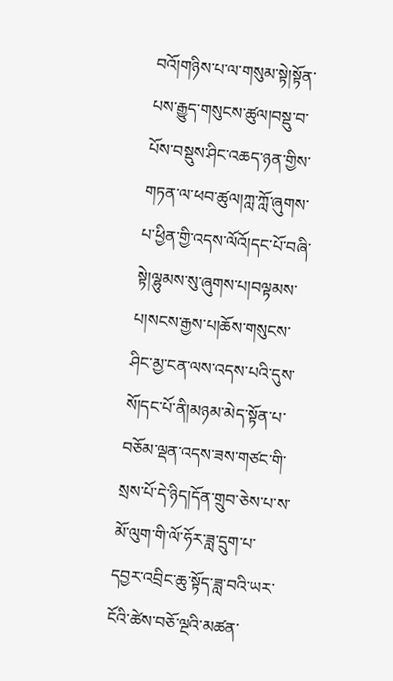བའོ།གཉིས་པ་ལ་གསུམ་སྟེ།སྟོན་པས་རྒྱུད་གསུངས་ཚུལ།བསྡུ་བ་པོས་བསྡུས་ཤིང་འཆད་ཉན་གྱིས་གཏན་ལ་ཕབ་ཚུལ།ཀླ་ཀློ་ཞུགས་པ་ཕྱིན་གྱི་འདས་ལོའོ།དང་པོ་བཞི་སྟེ།ལྷུམས་སུ་ཞུགས་པ།བལྟམས་པ།སངས་རྒྱས་པ།ཆོས་གསུངས་ཤིང་མྱ་ངན་ལས་འདས་པའི་དུས་སོ།དང་པོ་ནི།མཉམ་མེད་སྟོན་པ་བཅོམ་ལྡན་འདས་ཟས་གཙང་གི་སྲས་པོ་དེ་ཉིད།དོན་གྲུབ་ཅེས་པ་ས་མོ་ལུག་གི་ལོ་ཧོར་ཟླ་དྲུག་པ་དབྱར་འབྲིང་ཆུ་སྟོད་ཟླ་བའི་ཡར་ངོའི་ཚེས་བཅོ་ལྔའི་མཚན་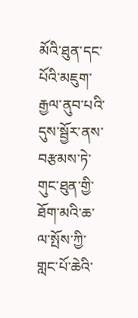མོའི་ཐུན་དང་པོའི་མཇུག་རྒྱལ་ནུབ་པའི་དུས་སྦྱོར་ནས་བརྩམས་ཏེ་གུང་ཐུན་གྱི་ཐོག་མའི་ཆ་ལ་སྤོས་ཀྱི་གླང་པོ་ཆེའི་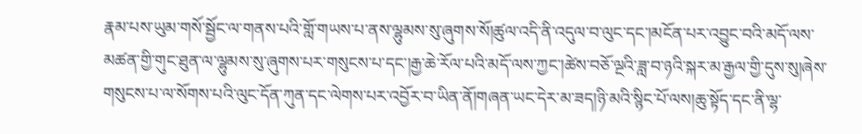རྣམ་པས་ཡུམ་གསོ་སྦྱོང་ལ་གནས་པའི་གློ་གཡས་པ་ནས་ལྷུམས་སུ་ཞུགས་སོ།ཚུལ་འདི་ནི་འདུལ་བ་ལུང་དང་།མངོན་པར་འབྱུང་བའི་མདོ་ལས་མཚན་གྱི་གུང་ཐུན་ལ་ལྷུམས་སུ་ཞུགས་པར་གསུངས་པ་དང་།རྒྱ་ཆེ་རོལ་པའི་མདོ་ལས་ཀྱང་།ཚེས་བཅོ་ལྔའི་ཟླ་བ་ཉའི་སྐར་མ་རྒྱལ་གྱི་དུས་སུ།ཞེས་གསུངས་པ་ལ་སོགས་པའི་ལུང་དོན་ཀུན་དང་ལེགས་པར་འབྱོར་བ་ཡིན་ནོ།གཞན་ཡང་དེར་མ་ཟད།ཉི་མའི་སྙིང་པོ་ལས།ཆུ་སྟོད་དང་ནི་ལྷ་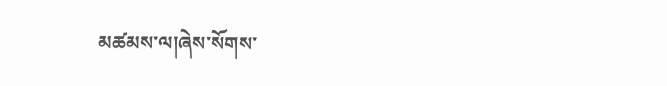མཚམས་ལ།ཞེས་སོགས་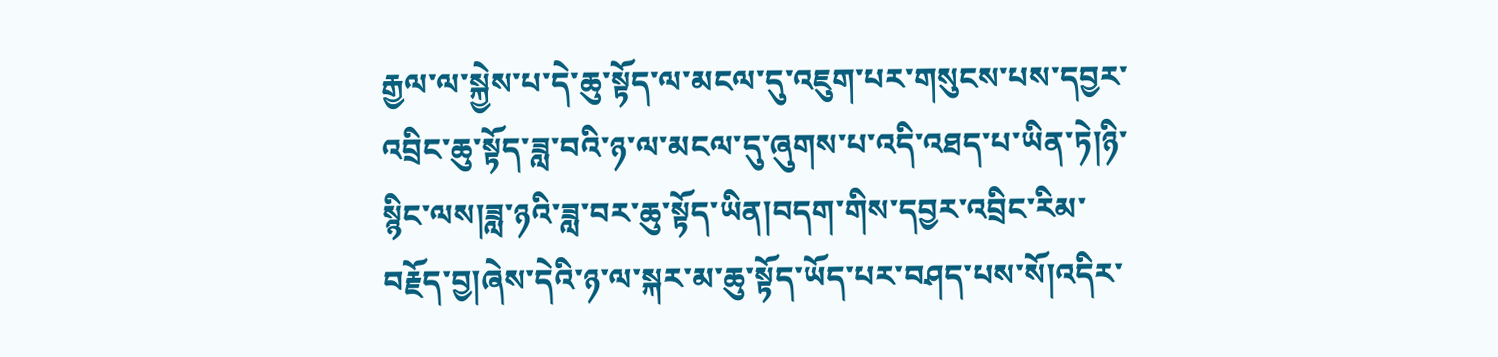རྒྱལ་ལ་སྐྱེས་པ་དེ་ཆུ་སྟོད་ལ་མངལ་དུ་འཇུག་པར་གསུངས་པས་དབྱར་འབྲིང་ཆུ་སྟོད་ཟླ་བའི་ཉ་ལ་མངལ་དུ་ཞུགས་པ་འདི་འཐད་པ་ཡིན་ཏེ།ཉི་སྙིང་ལས།ཟླ་ཉའི་ཟླ་བར་ཆུ་སྟོད་ཡིན།བདག་གིས་དབྱར་འབྲིང་རིམ་བརྗོད་བྱ།ཞེས་དེའི་ཉ་ལ་སྐར་མ་ཆུ་སྟོད་ཡོད་པར་བཤད་པས་སོ།འདིར་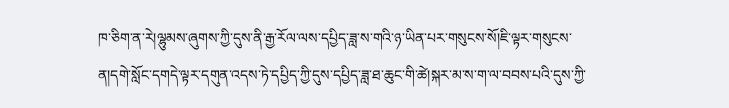ཁ་ཅིག་ན་རེ།ལྷུམས་ཞུགས་ཀྱི་དུས་ནི་རྒྱ་རོལ་ལས་དཔྱིད་ཟླ་ས་གའི་ཉ་ཡིན་པར་གསུངས་སོ།ཇི་ལྟར་གསུངས་ན།དགེ་སློང་དགདེ་ལྟར་དགུན་འདས་ཏེ་དཔྱིད་ཀྱི་དུས་དཔྱིད་ཟླ་ཐ་ཆུང་གི་ཚེ།སྐར་མ་ས་ག་ལ་བབས་པའི་དུས་ཀྱི་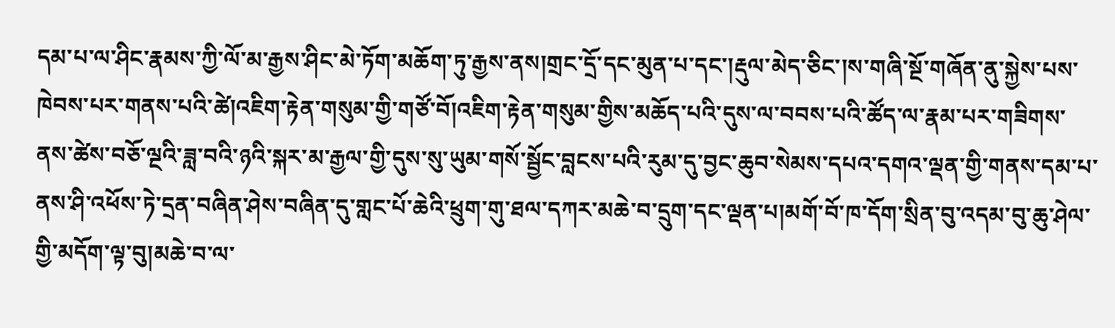དམ་པ་ལ་ཤིང་རྣམས་ཀྱི་ལོ་མ་རྒྱས་ཤིང་མེ་ཏོག་མཆོག་ཏུ་རྒྱས་ནས།གྲང་དྲོ་དང་མུན་པ་དང་།རྡུལ་མེད་ཅིང་།ས་གཞི་སྔོ་གཞོན་ནུ་སྐྱེས་པས་ཁེབས་པར་གནས་པའི་ཚེ།འཇིག་རྟེན་གསུམ་གྱི་གཙོ་བོ།འཇིག་རྟེན་གསུམ་གྱིས་མཆོད་པའི་དུས་ལ་བབས་པའི་ཚོད་ལ་རྣམ་པར་གཟིགས་ནས་ཚེས་བཅོ་ལྔའི་ཟླ་བའི་ཉའི་སྐར་མ་རྒྱལ་གྱི་དུས་སུ་ཡུམ་གསོ་སྦྱོང་བླངས་པའི་རུམ་དུ་བྱང་ཆུབ་སེམས་དཔའ་དགའ་ལྡན་གྱི་གནས་དམ་པ་ནས་ཤི་འཕོས་ཏེ་དྲན་བཞིན་ཤེས་བཞིན་དུ་གླང་པོ་ཆེའི་ཕྲུག་གུ་ཐལ་དཀར་མཆེ་བ་དྲུག་དང་ལྡན་པ།མགོ་བོ་ཁ་དོག་སྲིན་བུ་འདམ་བུ་ཆུ་ཤེལ་གྱི་མདོག་ལྟ་བུ།མཆེ་བ་ལ་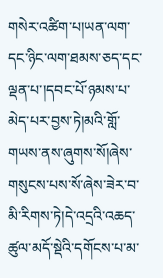གསེར་འཚིག་པ།ཡན་ལག་དང་ཉིང་ལག་ཐམས་ཅད་དང་ལྡན་པ་།དབང་པོ་ཉམས་པ་མེད་པར་བྱས་ཏེ།མའི་གློ་གཡས་ནས་ཞུགས་སོ།ཞེས་གསུངས་པས་སོ་ཞེས་ཟེར་བ་མི་རིགས་ཏེ།དེ་འདྲའི་འཆད་ཚུལ་མདོ་སྡེའི་དགོངས་པ་མ་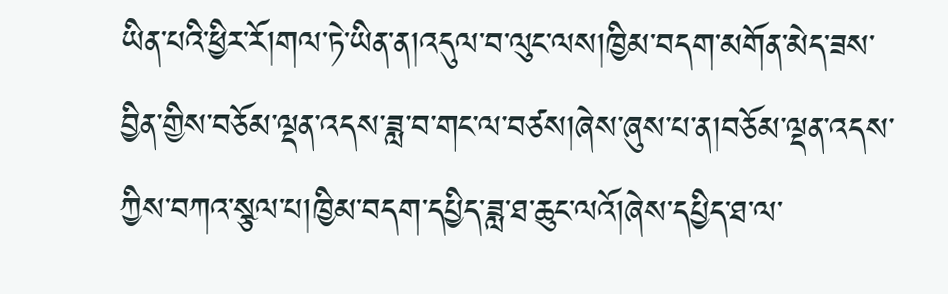ཡིན་པའི་ཕྱིར་རོ།གལ་ཏེ་ཡིན་ན།འདུལ་བ་ལུང་ལས།ཁྱིམ་བདག་མགོན་མེད་ཟས་བྱིན་གྱིས་བཅོམ་ལྡན་འདས་ཟླ་བ་གང་ལ་བཙས།ཞེས་ཞུས་པ་ན།བཅོམ་ལྡན་འདས་ཀྱིས་བཀའ་སྩལ་པ།ཁྱིམ་བདག་དཔྱིད་ཟླ་ཐ་ཆུང་ལའོ།ཞེས་དཔྱིད་ཐ་ལ་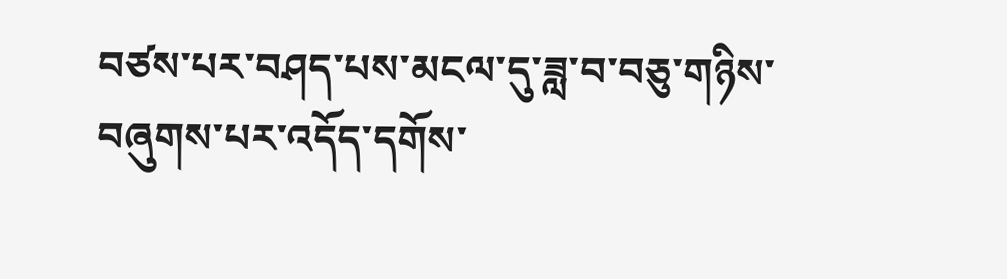བཙས་པར་བཤད་པས་མངལ་དུ་ཟླ་བ་བཅུ་གཉིས་བཞུགས་པར་འདོད་དགོས་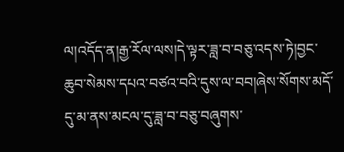ལ།འདོད་ན།རྒྱ་རོལ་ལས།དེ་ལྟར་ཟླ་བ་བཅུ་འདས་ཏེ།བྱང་ཆུབ་སེམས་དཔའ་བཙའ་བའི་དུས་ལ་བབ།ཞེས་སོགས་མདོ་དུ་མ་ནས་མངལ་དུ་ཟླ་བ་བཅུ་བཞུགས་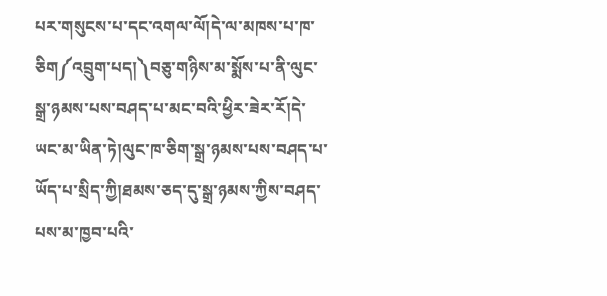པར་གསུངས་པ་དང་འགལ་ལོ།དེ་ལ་མཁས་པ་ཁ་ཅིག༼འབྲུག་པད།༽བཅུ་གཉིས་མ་སྨོས་པ་ནི་ལུང་སྒྲ་ཉམས་པས་བཤད་པ་མང་བའི་ཕྱིར་ཟེར་རོ།དེ་ཡང་མ་ཡིན་ཏེ།ལུང་ཁ་ཅིག་སྒྲ་ཉམས་པས་བཤད་པ་ཡོད་པ་སྲིད་ཀྱི།ཐམས་ཅད་དུ་སྒྲ་ཉམས་ཀྱིས་བཤད་པས་མ་ཁྱབ་པའི་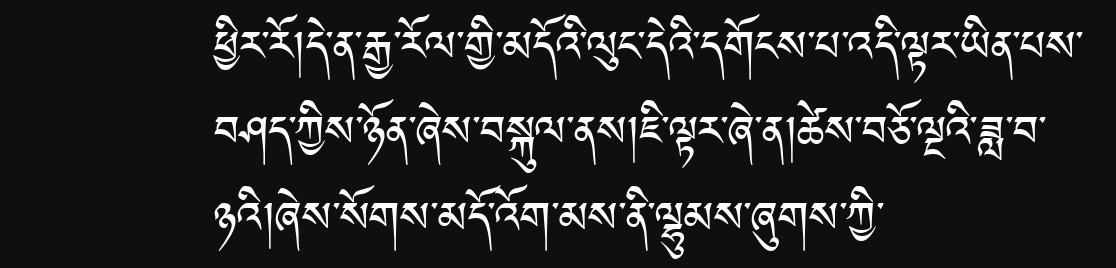ཕྱིར་རོ།དེ་ན་རྒྱ་རོལ་གྱི་མདོའི་ལུང་དེའི་དགོངས་པ་འདི་ལྟར་ཡིན་པས་བཤད་ཀྱིས་ཉོན་ཞེས་བསྐུལ་ནས།ཇི་ལྟར་ཞེ་ན།ཚེས་བཅོ་ལྔའི་ཟླ་བ་ཉའི།ཞེས་སོགས་མདོ་འོག་མས་ནི་ལྷུམས་ཞུགས་ཀྱི་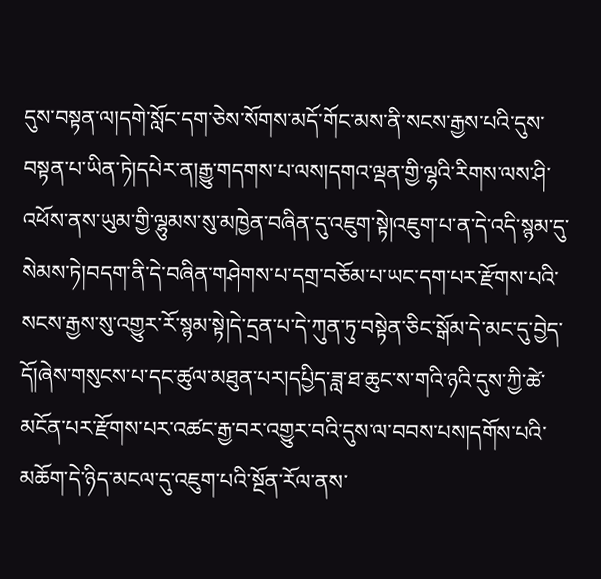དུས་བསྟན་ལ།དགེ་སློང་དག་ཅེས་སོགས་མདོ་གོང་མས་ནི་སངས་རྒྱས་པའི་དུས་བསྟན་པ་ཡིན་ཏེ།དཔེར་ན།རྒྱུ་གདགས་པ་ལས།དགའ་ལྡན་གྱི་ལྷའི་རིགས་ལས་ཤི་འཕོས་ནས་ཡུམ་གྱི་ལྷུམས་སུ་མཁྱེན་བཞིན་དུ་འཇུག་སྟེ།འཇུག་པ་ན་དེ་འདི་སྙམ་དུ་སེམས་ཏེ།བདག་ནི་དེ་བཞིན་གཤེགས་པ་དགྲ་བཅོམ་པ་ཡང་དག་པར་རྫོགས་པའི་སངས་རྒྱས་སུ་འགྱུར་རོ་སྙམ་སྟེ།དེ་དྲན་པ་དེ་ཀུན་ཏུ་བསྟེན་ཅིང་སྒོམ་དེ་མང་དུ་བྱེད་དོ།ཞེས་གསུངས་པ་དང་ཚུལ་མཐུན་པར།དཔྱིད་ཟླ་ཐ་ཆུང་ས་གའི་ཉའི་དུས་ཀྱི་ཚེ་མངོན་པར་རྫོགས་པར་འཚང་རྒྱ་བར་འགྱུར་བའི་དུས་ལ་བབས་པས།དགོས་པའི་མཆོག་དེ་ཉིད་མངལ་དུ་འཇུག་པའི་སྔོན་རོལ་ནས་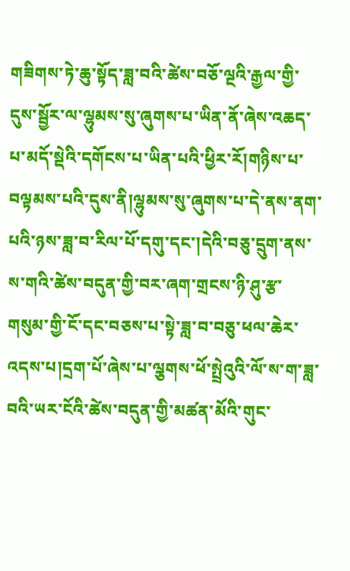གཟིགས་ཏེ་ཆུ་སྟོད་ཟླ་བའི་ཚེས་བཅོ་ལྔའི་རྒྱལ་གྱི་དུས་སྦྱོར་ལ་ལྷུམས་སུ་ཞུགས་པ་ཡིན་ནོ་ཞེས་འཆད་པ་མདོ་སྡེའི་དགོངས་པ་ཡིན་པའི་ཕྱིར་རོ།གཉིས་པ་བལྟམས་པའི་དུས་ནི།ལྷུམས་སུ་ཞུགས་པ་དེ་ནས་ནག་པའི་ཉས་ཟླ་བ་རིལ་པོ་དགུ་དང་།དེའི་བཅུ་དྲུག་ནས་ས་གའི་ཚེས་བདུན་གྱི་བར་ཞག་གྲངས་ཉི་ཤུ་རྩ་གསུམ་གྱི་ངོ་དང་བཅས་པ་སྟེ་ཟླ་བ་བཅུ་ཕལ་ཆེར་འདས་པ།དྲག་པོ་ཞེས་པ་ལྕགས་ཕོ་སྤྲེའུའི་ལོ་ས་ག་ཟླ་བའི་ཡར་ངོའི་ཚེས་བདུན་གྱི་མཚན་མོའི་གུང་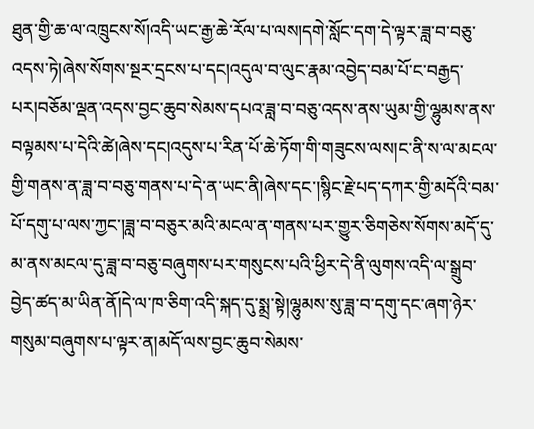ཐུན་གྱི་ཆ་ལ་འཁྲུངས་སོ།འདི་ཡང་རྒྱ་ཆེ་རོལ་པ་ལས།དགེ་སློང་དག་དེ་ལྟར་ཟླ་བ་བཅུ་འདས་ཏེ།ཞེས་སོགས་སྔར་དྲངས་པ་དང།འདུལ་བ་ལུང་རྣམ་འབྱེད་བམ་པོ་ང་བརྒྱད་པར།བཅོམ་ལྡན་འདས་བྱང་ཆུབ་སེམས་དཔའ་ཟླ་བ་བཅུ་འདས་ནས་ཡུམ་གྱི་ལྷུམས་ནས་བལྟམས་པ་དེའི་ཚེ།ཞེས་དང།འདུས་པ་རིན་པོ་ཆེ་ཏོག་གི་གཟུངས་ལས།ང་ནི་ས་ལ་མངལ་གྱི་གནས་ན་ཟླ་བ་བཅུ་གནས་པ་དེ་ན་ཡང་ནི།ཞེས་དང་།སྙིང་རྗེ་པད་དཀར་གྱི་མདོའི་བམ་པོ་དགུ་པ་ལས་ཀྱང་།ཟླ་བ་བཅུར་མའི་མངལ་ན་གནས་པར་གྱུར་ཅིགཅེས་སོགས་མདོ་དུ་མ་ནས་མངལ་དུ་ཟླ་བ་བཅུ་བཞུགས་པར་གསུངས་པའི་ཕྱིར་དེ་ནི་ལུགས་འདི་ལ་སྒྲུབ་བྱེད་ཚད་མ་ཡིན་ནོ།དེ་ལ་ཁ་ཅིག་འདི་སྐད་དུ་སྨྲ་སྟེ།ལྷུམས་སུ་ཟླ་བ་དགུ་དང་ཞག་ཉེར་གསུམ་བཞུགས་པ་ལྟར་ན།མདོ་ལས་བྱང་ཆུབ་སེམས་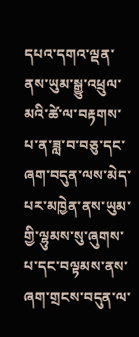དཔའ་དགའ་ལྡན་ནས་ཡུམ་སྒྱུ་འཕྲུལ་མའི་ཚེ་ལ་བརྟགས་པ་ན་ཟླ་བ་བཅུ་དང་ཞག་བདུན་ལས་མེད་པར་མཁྱེན་ནས་ཡུམ་གྱི་ལྷུམས་སུ་ཞུགས་པ་དང་བལྟམས་ནས་ཞག་གྲངས་བདུན་ལ་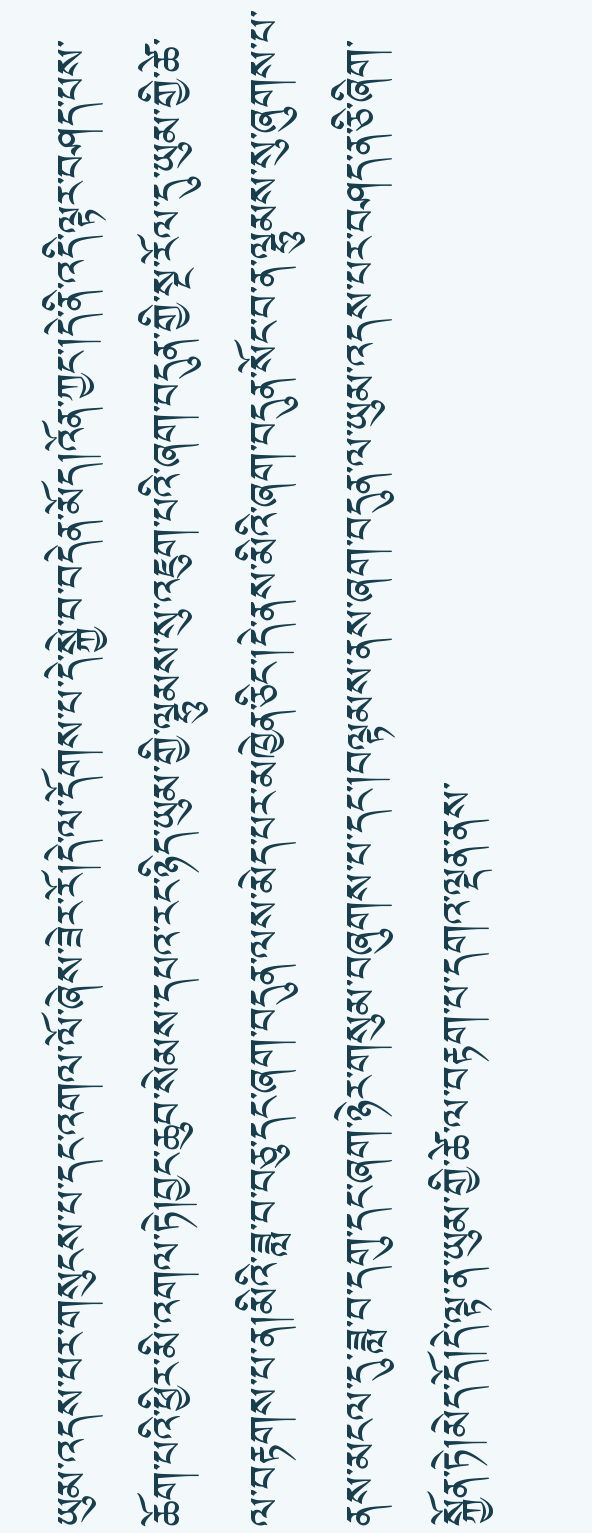ཡུམ་འདས་པར་གསུངས་པ་དང་འགལ་ལོ་ཞེས་ཟེར་རོ།དེ་ལ་དོགས་པ་དེ་སྐྱེ་བ་བདེན་མོད།འོན་ཀྱང་།དེ་ནི་འདི་ལྟར་བཤད་པས་ཆོག་པའི་ཕྱིར་མི་འགལ་ཏེ།བྱང་ཆུབ་སེམས་དཔའ་རང་ཉིད་ཡུམ་གྱི་ལྷུམས་སུ་འཇུག་པའི་ཞག་བདུན་གྱི་སྔ་རོལ་དུ་ཡུམ་གྱི་ཚེ་ལ་བརྟགས་པ་ན།མིའི་ཟླ་བ་བཅུ་དང་ཞག་བདུན་ལས་མེད་པར་མཁྱེན་ཅིང་།དེ་ནས་མིའི་ཞག་བདུན་སོང་བ་ན་ལྷུམས་སུ་ཞུགས་པ་ནས་མངལ་དུ་ཟླ་བ་དགུ་དང་ཞག་ཉེར་གསུམ་བཞུགས་པ་དང་།བལྟམས་ནས་ཞག་བདུན་ལ་ཡུམ་འདས་པར་བཤད་ན་ཅི་ཞིག་སྐྱོན་ཏེ།མེད་དོ།དེ་ལྟ་ན་ཡུམ་གྱི་ཚེ་ལ་བརྟག་པ་དགའ་ལྡན་ནས་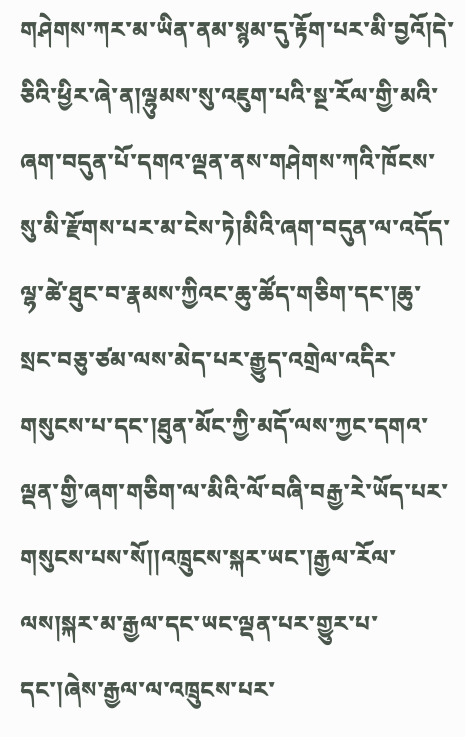གཤེགས་ཀར་མ་ཡིན་ནམ་སྙམ་དུ་རྟོག་པར་མི་བྱའོ།དེ་ཅིའི་ཕྱིར་ཞེ་ན།ལྷུམས་སུ་འཇུག་པའི་སྔ་རོལ་གྱི་མའི་ཞག་བདུན་པོ་དགའ་ལྡན་ནས་གཤེགས་ཀའི་ཁོངས་སུ་མི་རྫོགས་པར་མ་ངེས་ཏེ།མིའི་ཞག་བདུན་ལ་འདོད་ལྷ་ཚེ་ཐུང་བ་རྣམས་ཀྱིའང་ཆུ་ཚོད་གཅིག་དང་།ཆུ་སྲང་བཅུ་ཙམ་ལས་མེད་པར་རྒྱུད་འགྲེལ་འདིར་གསུངས་པ་དང་།ཐུན་མོང་ཀྱི་མདོ་ལས་ཀྱང་དགའ་ལྡན་གྱི་ཞག་གཅིག་ལ་མིའི་ལོ་བཞི་བརྒྱ་རེ་ཡོད་པར་གསུངས་པས་སོ།།འཁྲུངས་སྐར་ཡང་།རྒྱལ་རོལ་ལས།སྐར་མ་རྒྱལ་དང་ཡང་ལྡན་པར་གྱུར་པ་དང་།ཞེས་རྒྱལ་ལ་འཁྲུངས་པར་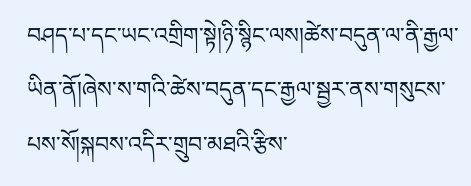བཤད་པ་དང་ཡང་འགྲིག་སྟེ།ཉི་སྙིང་ལས།ཚེས་བདུན་ལ་ནི་རྒྱལ་ཡིན་ནོ།ཞེས་ས་གའི་ཚེས་བདུན་དང་རྒྱལ་སྦྱར་ནས་གསུངས་པས་སོ།སྐབས་འདིར་གྲུབ་མཐའི་རྩིས་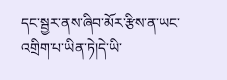དང་སྦྱར་ནས་ཞིབ་མོར་རྩིས་ན་ཡང་འགྲིག་པ་ཡིན་ཏེ།དེ་ཡི་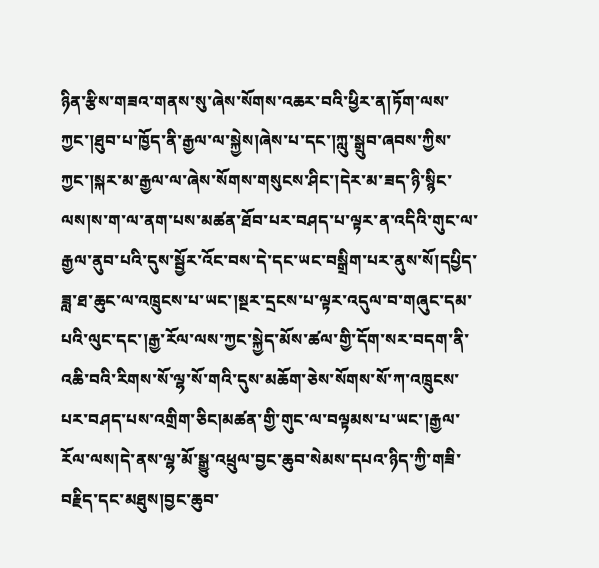ཉིན་རྩིས་གཟའ་གནས་སུ་ཞེས་སོགས་འཆར་བའི་ཕྱིར་ན།ཏོག་ལས་ཀྱང་།ཐུབ་པ་ཁྱོད་ནི་རྒྱལ་ལ་སྐྱེས།ཞེས་པ་དང་།ཀླུ་སྒྲུབ་ཞབས་ཀྱིས་ཀྱང་།སྐར་མ་རྒྱལ་ལ་ཞེས་སོགས་གསུངས་ཤིང་།དེར་མ་ཟད་ཉི་སྙིང་ལས།ས་ག་ལ་ནག་པས་མཚན་ཐོབ་པར་བཤད་པ་ལྟར་ན་འདིའི་གུང་ལ་རྒྱལ་ནུབ་པའི་དུས་སྦྱོར་འོང་བས་དེ་དང་ཡང་བསྒྲིག་པར་ནུས་སོ།དཔྱིད་ཟླ་ཐ་ཆུང་ལ་འཁྲུངས་པ་ཡང་།སྔར་དྲངས་པ་ལྟར་འདུལ་བ་གཞུང་དམ་པའི་ལུང་དང་།རྒྱ་རོལ་ལས་ཀྱང་སྐྱེད་མོས་ཚལ་གྱི་དོག་སར་བདག་ནི་འཆི་བའི་རིགས་སོ་ལྷ་སོ་གའི་དུས་མཆོག་ཅེས་སོགས་སོ་ཀ་འཁྲུངས་པར་བཤད་པས་འགྲིག་ཅིང།མཚན་གྱི་གུང་ལ་བལྟམས་པ་ཡང་།རྒྱལ་རོལ་ལས།དེ་ནས་ལྷ་མོ་སྒྱུ་འཕྲུལ་བྱང་ཆུབ་སེམས་དཔའ་ཉིད་ཀྱི་གཟི་བརྗིད་དང་མཐུས།བྱང་ཆུབ་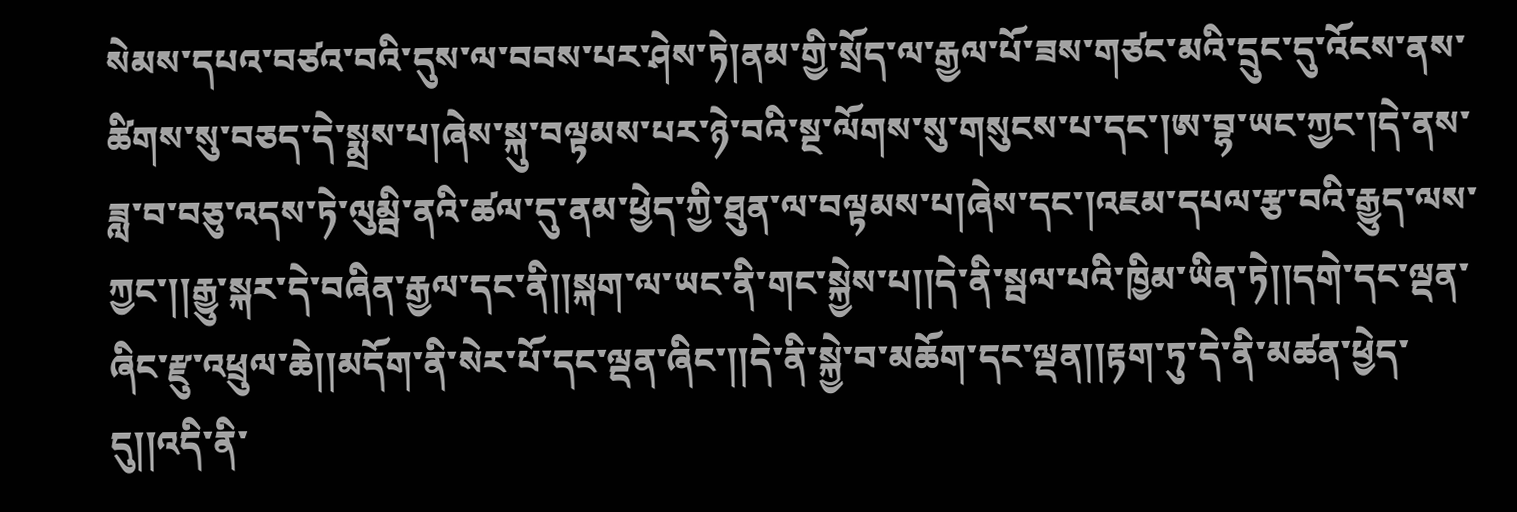སེམས་དཔའ་བཙའ་བའི་དུས་ལ་བབས་པར་ཤེས་ཏེ།ནམ་གྱི་སྲོད་ལ་རྒྱལ་པོ་ཟས་གཙང་མའི་དྲུང་དུ་འོངས་ནས་ཚིགས་སུ་བཅད་དེ་སྨྲས་པ།ཞེས་སྐུ་བལྟམས་པར་ཉེ་བའི་སྔ་ལོགས་སུ་གསུངས་པ་དང་།ཨ་བྷ་ཡང་ཀྱང་།དེ་ནས་ཟླ་བ་བཅུ་འདས་ཏེ་ལུམྦི་ནའི་ཚལ་དུ་ནམ་ཕྱེད་ཀྱི་ཐུན་ལ་བལྟམས་པ།ཞེས་དང་།འཇམ་དཔལ་རྩ་བའི་རྒྱུད་ལས་ཀྱང་།།རྒྱུ་སྐར་དེ་བཞིན་རྒྱལ་དང་ནི།།སྐག་ལ་ཡང་ནི་གང་སྐྱེས་པ།།དེ་ནི་སྦལ་པའི་ཁྱིམ་ཡིན་ཏེ།།དགེ་དང་ལྡན་ཞིང་རྫུ་འཕྲུལ་ཆེ།།མདོག་ནི་སེར་པོ་དང་ལྡན་ཞིང་།།དེ་ནི་སྐྱེ་བ་མཆོག་དང་ལྡན།།རྟག་ཏུ་དེ་ནི་མཚན་ཕྱེད་དུ།།འདི་ནི་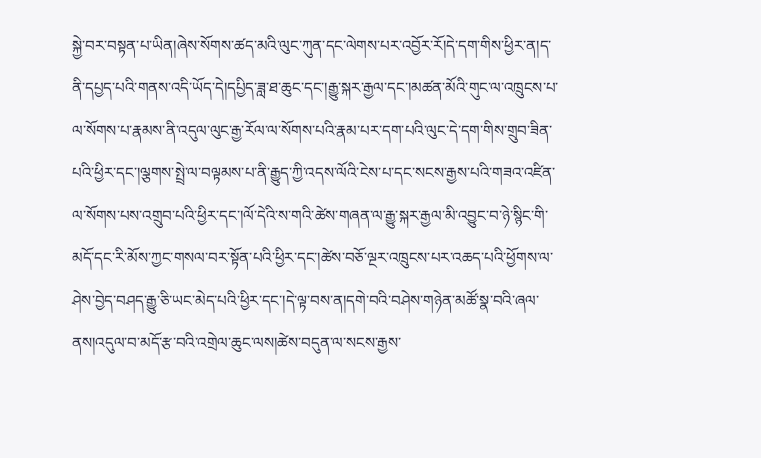སྐྱེ་བར་བསྟན་པ་ཡིན།ཞེས་སོགས་ཚད་མའི་ལུང་ཀུན་དང་ལེགས་པར་འབྱོར་རོ།དེ་དག་གིས་ཕྱིར་ན།ད་ནི་དཔྱད་པའི་གནས་འདི་ཡོད་དེ།དཔྱིད་ཟླ་ཐ་ཆུང་དང་།རྒྱུ་སྐར་རྒྱལ་དང་།མཚན་མོའི་གུང་ལ་འཁྲུངས་པ་ལ་སོགས་པ་རྣམས་ནི་འདུལ་ལུང་རྒྱ་རོལ་ལ་སོགས་པའི་རྣམ་པར་དག་པའི་ལུང་དེ་དག་གིས་གྲུབ་ཟིན་པའི་ཕྱིར་དང་།ལྕགས་སྤྲེ་ལ་བལྟམས་པ་ནི་རྒྱུད་ཀྱི་འདས་ལོའི་ངེས་པ་དང་སངས་རྒྱས་པའི་གཟའ་འཛིན་ལ་སོགས་པས་འགྲུབ་པའི་ཕྱིར་དང་།ལོ་དེའི་ས་གའི་ཚེས་གཞན་ལ་རྒྱུ་སྐར་རྒྱལ་མི་འབྱུང་བ་ཉེ་སྙིང་གི་མདོ་དང་རི་མོས་ཀྱང་གསལ་བར་སྟོན་པའི་ཕྱིར་དང་།ཚེས་བཅོ་ལྔར་འཁྲུངས་པར་འཆད་པའི་ཕྱོགས་ལ་ཤེས་བྱེད་བཤད་རྒྱུ་ཅི་ཡང་མེད་པའི་ཕྱིར་དང་།དེ་ལྟ་བས་ན།དགེ་བའི་བཤེས་གཉེན་མཚོ་སྣ་བའི་ཞལ་ནས།འདུལ་བ་མདོ་རྩ་བའི་འགྲེལ་ཆུང་ལས།ཚེས་བདུན་ལ་སངས་རྒྱས་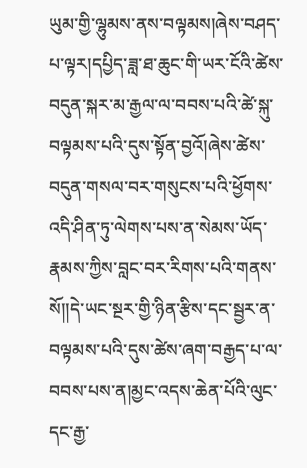ཡུམ་གྱི་ལྷུམས་ནས་བལྟམས།ཞེས་བཤད་པ་ལྟར།དཔྱིད་ཟླ་ཐ་ཆུང་གི་ཡར་ངོའི་ཚེས་བདུན་སྐར་མ་རྒྱལ་ལ་བབས་པའི་ཚེ་སྐུ་བལྟམས་པའི་དུས་སྟོན་བྱའོ།ཞེས་ཚེས་བདུན་གསལ་བར་གསུངས་པའི་ཕྱོགས་འདི་ཤིན་ཏུ་ལེགས་པས་ན་སེམས་ཡོད་རྣམས་ཀྱིས་བླང་བར་རིགས་པའི་གནས་སོ།།དེ་ཡང་སྔར་གྱི་ཉིན་རྩིས་དང་སྦྱར་ན་བལྟམས་པའི་དུས་ཚེས་ཞག་བརྒྱད་པ་ལ་བབས་པས་ན།མྱང་འདས་ཆེན་པོའི་ལུང་དང་རྒྱ་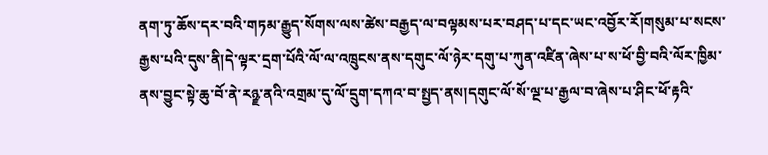ནག་ཏུ་ཆོས་དར་བའི་གཏམ་རྒྱུད་སོགས་ལས་ཚེས་བརྒྱད་ལ་བལྟམས་པར་བཤད་པ་དང་ཡང་འབྱོར་རོ།གསུམ་པ་སངས་རྒྱས་པའི་དུས་ནི།དེ་ལྟར་དྲག་པོའི་ལོ་ལ་འཁྲུངས་ནས་དགུང་ལོ་ཉེར་དགུ་པ་ཀུན་འཛིན་ཞེས་པ་ས་ཕོ་བྱི་བའི་ལོར་ཁྱིམ་ནས་བྱུང་སྟེ་ཆུ་བོ་ནེ་རཉྫ་ནའི་འགྲམ་དུ་ལོ་དྲུག་དཀའ་བ་སྤྱད་ནས།དགུང་ལོ་སོ་ལྔ་པ་རྒྱལ་བ་ཞེས་པ་ཤིང་ཕོ་རྟའི་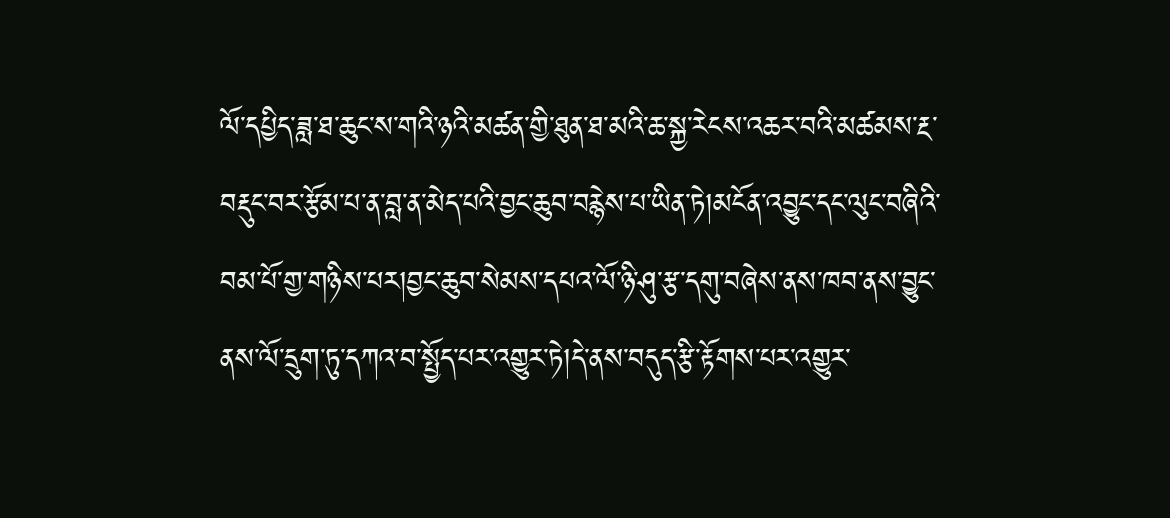ལོ་དཔྱིད་ཟླ་ཐ་ཆུང་ས་གའི་ཉའི་མཚན་གྱི་ཐུན་ཐ་མའི་ཆ་སྐྱ་རེངས་འཆར་བའི་མཚམས་རྔ་བརྡུང་བར་རྩོམ་པ་ན་བླ་ན་མེད་པའི་བྱང་ཆུབ་བརྙེས་པ་ཡིན་ཏེ།མངོན་འབྱུང་དང་ལུང་བཞིའི་བམ་པོ་གྱ་གཉིས་པར།བྱང་ཆུབ་སེམས་དཔའ་ལོ་ཉི་ཤུ་རྩ་དགུ་བཞེས་ནས་ཁབ་ནས་བྱུང་ནས་ལོ་དྲུག་ཏུ་དཀའ་བ་སྤྱོད་པར་འགྱུར་ཏེ།དེ་ནས་བདུད་རྩི་རྟོགས་པར་འགྱུར་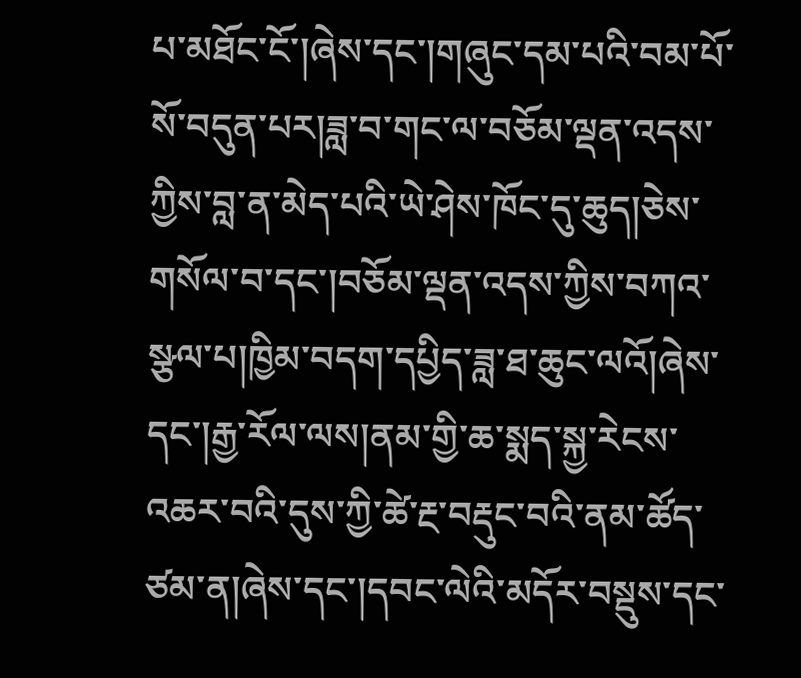པ་མཐོང་ངོ་།ཞེས་དང་།གཞུང་དམ་པའི་བམ་པོ་སོ་བདུན་པར།ཟླ་བ་གང་ལ་བཅོམ་ལྡན་འདས་ཀྱིས་བླ་ན་མེད་པའི་ཡེ་ཤེས་ཁོང་དུ་ཆུད།ཅེས་གསོལ་བ་དང་།བཅོམ་ལྡན་འདས་ཀྱིས་བཀའ་སྩལ་པ།ཁྱིམ་བདག་དཔྱིད་ཟླ་ཐ་ཆུང་ལའོ།ཞེས་དང་།རྒྱ་རོལ་ལས།ནམ་གྱི་ཆ་སྨད་སྐྱ་རེངས་འཆར་བའི་དུས་ཀྱི་ཚེ་རྔ་བརྡུང་བའི་ནམ་ཚོད་ཙམ་ན།ཞེས་དང་།དབང་ལེའི་མདོར་བསྡུས་དང་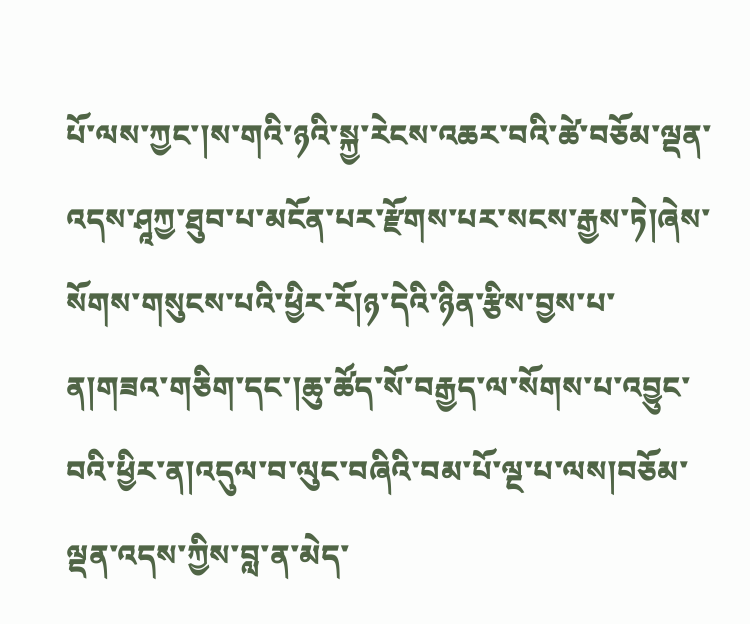པོ་ལས་ཀྱང་།ས་གའི་ཉའི་སྐྱ་རེངས་འཆར་བའི་ཚེ་བཅོམ་ལྡན་འདས་ཤཱཀྱ་ཐུབ་པ་མངོན་པར་རྫོགས་པར་སངས་རྒྱས་ཏེ།ཞེས་སོགས་གསུངས་པའི་ཕྱིར་རོ།ཉ་དེའི་ཉིན་རྩིས་བྱས་པ་ན།གཟའ་གཅིག་དང་།ཆུ་ཚོད་སོ་བརྒྱད་ལ་སོགས་པ་འབྱུང་བའི་ཕྱིར་ན།འདུལ་བ་ལུང་བཞིའི་བམ་པོ་ལྔ་པ་ལས།བཅོམ་ལྡན་འདས་ཀྱིས་བླ་ན་མེད་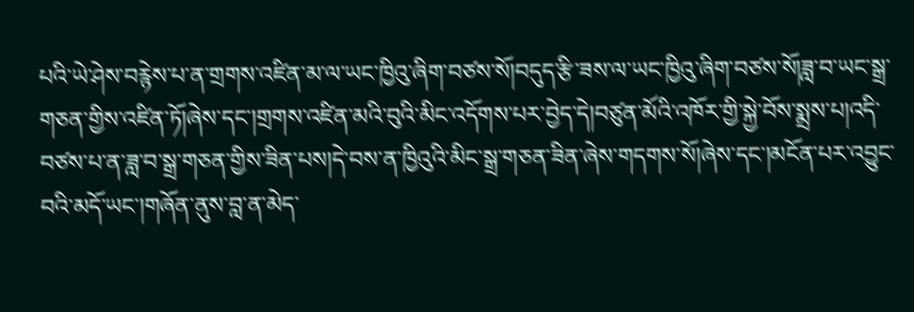པའི་ཡེ་ཤེས་བརྙེས་པ་ན་གྲགས་འཛིན་མ་ལ་ཡང་ཁྱིའུ་ཞིག་བཙས་སོ།བདུད་རྩི་ཟས་ལ་ཡང་ཁྱིའུ་ཞིག་བཙས་སོ།ཟླ་བ་ཡང་སྒྲ་གཅན་གྱིས་འཛིན་ཏོ།ཞེས་དང་།གྲགས་འཛིན་མའི་བུའི་མིང་འདོགས་པར་བྱེད་དེ།བཙུན་མོའི་འཁོར་གྱི་སྐྱེ་བོས་སྨྲས་པ།འདི་བཙས་པ་ན་ཟླ་བ་སྒྲ་གཅན་གྱིས་ཟིན་པས།དེ་བས་ན་ཁྱིའུའི་མིང་སྒྲ་གཅན་ཟིན་ཞེས་གདགས་སོ།ཞེས་དང་།མངོན་པར་འབྱུང་བའི་མདོ་ཡང་།གཞོན་ནུས་བླ་ན་མེད་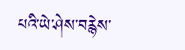པའི་ཡེ་ཤེས་བརྙེས་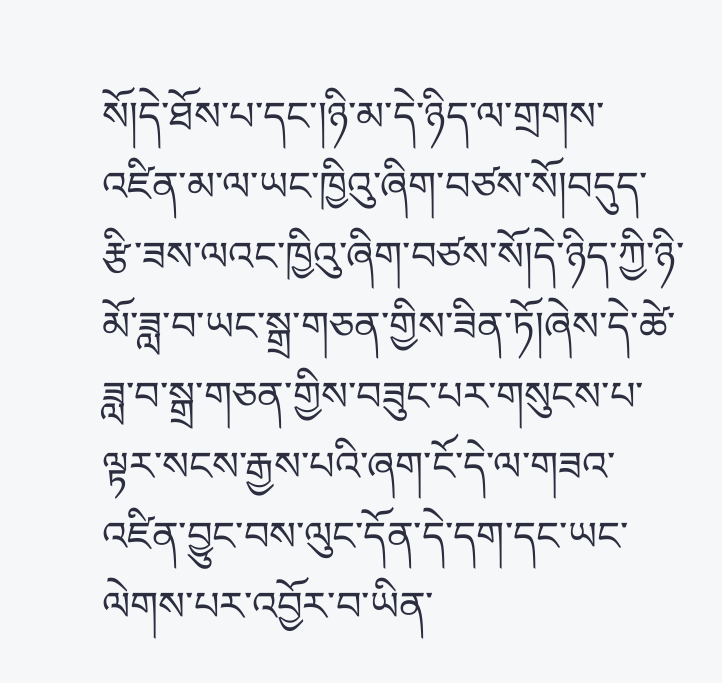སོ།དེ་ཐོས་པ་དང་།ཉི་མ་དེ་ཉིད་ལ་གྲགས་འཛིན་མ་ལ་ཡང་ཁྱིའུ་ཞིག་བཙས་སོ།བདུད་རྩི་ཟས་ལའང་ཁྱིའུ་ཞིག་བཙས་སོ།དེ་ཉིད་ཀྱི་ཉི་མོ་ཟླ་བ་ཡང་སྒྲ་གཅན་གྱིས་ཟིན་ཏོ།ཞེས་དེ་ཚེ་ཟླ་བ་སྒྲ་གཅན་གྱིས་བཟུང་པར་གསུངས་པ་ལྟར་སངས་རྒྱས་པའི་ཞག་ངོ་དེ་ལ་གཟའ་འཛིན་བྱུང་བས་ལུང་དོན་དེ་དག་དང་ཡང་ལེགས་པར་འབྱོར་བ་ཡིན་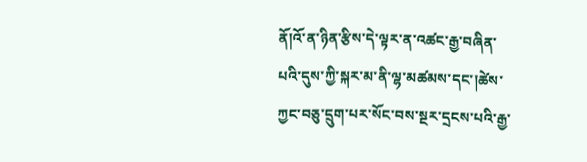ནོ།འོ་ན་ཉིན་རྩིས་དེ་ལྟར་ན་འཚང་རྒྱ་བཞིན་པའི་དུས་ཀྱི་སྐར་མ་ནི་ལྷ་མཚམས་དང་།ཚེས་ཀྱང་བཅུ་དྲུག་པར་སོང་བས་སྔར་དྲངས་པའི་རྒྱ་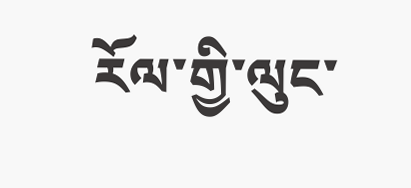རོལ་གྱི་ལུང་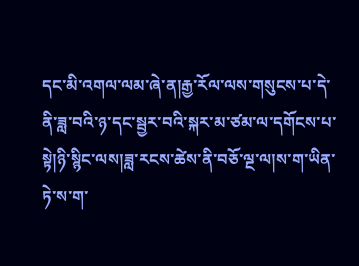དང་མི་འགལ་ལམ་ཞེ་ན།རྒྱ་རོལ་ལས་གསུངས་པ་དེ་ནི་ཟླ་བའི་ཉ་དང་སྦྱར་བའི་སྐར་མ་ཙམ་ལ་དགོངས་པ་སྟེ།ཉི་སྙིང་ལས།ཟླ་རངས་ཚེས་ནི་བཅོ་ལྔ་ལ།ས་ག་ཡིན་ཏེ་ས་ག་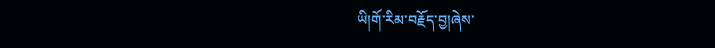ཡི།གོ་རིམ་བརྗོད་བྱ།ཞེས་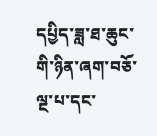དཔྱིད་ཟླ་ཐ་ཆུང་གི་ཉིན་ཞག་བཅོ་ལྔ་པ་དང་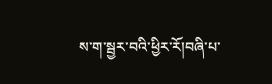ས་ག་སྦྱར་བའི་ཕྱིར་རོ།བཞི་པ་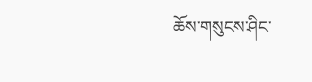ཆོས་གསུངས་ཤིང་